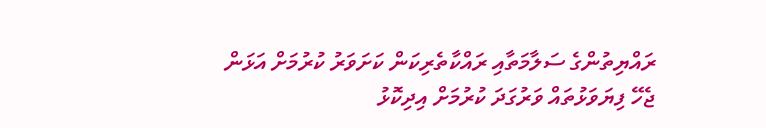ރައްޔިތުންގެ ސަލާމަތާއި ރައްކާތެރިކަން ކަށަވަރު ކުރުމަށް އަޅަން ޖެހޭ ފިޔަވަޅުތައް ވަރުގަދަ ކުރުމަށް އިދިކޮޅު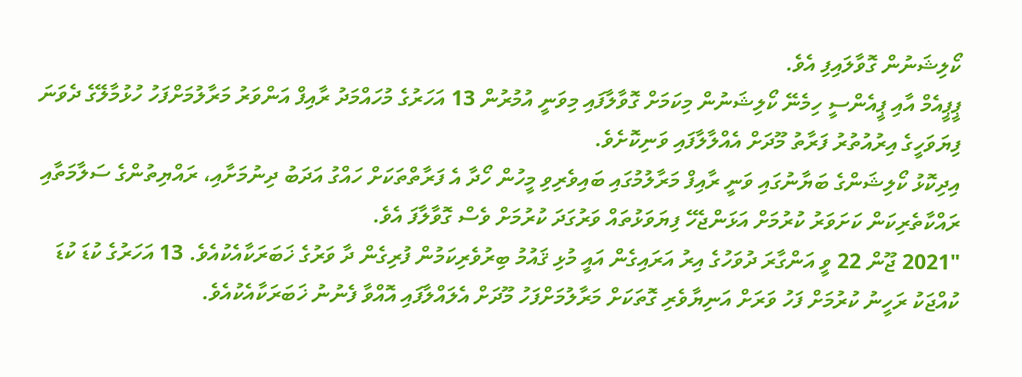ކޯލިޝަނުން ގޮވާލައިފި އެވެ.
ޕީޕީއެމް އާއި ޕީއެންސީ ހިމެނޭ ކޯލިޝަނުން މިކަމަށް ގޮވާލާފައި މިވަނީ އުމުރުން 13 އަހަރުގެ މުހައްމަދު ރާއިފް އަންވަރު މަރާލުމަށްފަހު ހުޅުމާލޭގެ ދެވަނަ ފިޔަވަހީގެ އިރުއުތުރު ފަރާތު މޫދަށް އެއްލާލާފައި ވަނިކޮށެވެ.
އިދިކޮޅު ކޯލިޝަންގެ ބަޔާނުގައި ވަނީ ރާއިފް މަރާލުމުގައި ބައިވެރިވި މީހުން ހޯދާ އެ ފަރާތްތަކަށް ހައްގު އަދަބު ދިނުމަށާއި، ރައްޔިތުންގެ ސަލާމަތާއި ރައްކާތެރިކަން ކަށަވަރު ކުރުމަށް އަޅަންޖެހޭ ފިޔަވަޅުތައް ވަރުގަދަ ކުރުމަށް ވެސް ގޮވާލާފަ އެވެ.
"2021 ޖޫން 22 ވީ އަންގާރަ ދުވަހުގެ އިރު އަރައިގެން އައީ މުޅި ޤައުމު ބިރުވެރިކަމުން ފުރިގެން ދާ ވަރުގެ ޚަބަރަކާއެކުއެވެ. 13 އަހަރުގެ ކުޑަ ކުޑަ ކުއްޖަކު ރަހީނު ކުރުމަށް ފަހު ވަރަށް އަނިޔާވެރި ގޮތަކަށް މަރާލުމަށްފަހު މޫދަށް އެލައްލާފައި އޮއްވާ ފެނުނު ޚަބަރަކާއެކުއެވެ.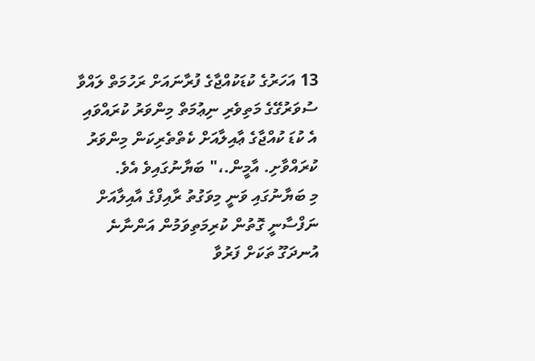13 އަހަރުގެ ކުޑަކުއްޖާގެ ފުރާނައަށް ރަހުމަތް ލައްވާ ސުވަރުގޭގެ މަތިވެރި ނިޢުމަތް މިންވަރު ކުރައްވައި އެ ކުޑަ ކުއްޖާގެ ޢާއިލާއަށް ކެތްތެރިކަން މިންވަރު ކުރައްވާށި. އާމީން.،" ބަޔާނުގައިވެ އެވެ.
މި ބަޔާނުގައި ވަނީ މިވަގުތު ރާއިފްގެ އާއިލާއަށް ނަފްސާނީ ގޮތުން ކުރިމަތިވަމުން އަންނާނެ އުނދަގޫ ތަކަށް ފަރުވާ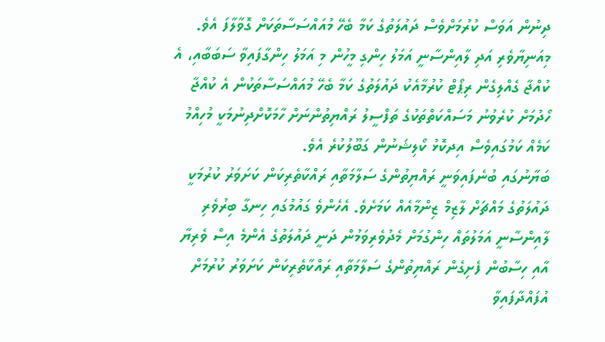ދިނުން އަވަސް ކުރުމަށްވެސް ދައުލަތުގެ ކަމާ ބެހޭ މުއައްސަސާތަކަށް ގޮވާލާފަ އެވެ.
މިއަނިޔާވެރި އަދި ލާއިންސާނީ އަމަލު ހިންގި މީހުން މި އަމަލު ހިންގާފައިވާ ސަބަބާއި، އެ ކުއްޖާ ގެއްލިގެން ރިޕޯޓް ކުރުމާއެކު ދައުލަތުގެ ކަމާ ބެހޭ މުއައްސަސާތަކުން އެ ކުއްޖާ ހޯދުމަށް ކުރެވުނު މަސައްކަތްތަކުގެ ތަފްސީލު ރައްޔިތުންނަށް ހާމަކޮށްދިނުމަކީ މުހިއްމު ކަމެއް ކަމުގައިވެސް އިދކޮޅު ކޯލިޝަނުން ގަބޫލުކުރެ އެވެ.
ބަޔާނުގައި ބުނެފައިވަނީ ރައްޔިތުންގެ ސަލާމަތާއި ރައްކާތެރިކަން ކަށަވަރު ކުރުމަކީ ދައުލަތުގެ މައްޗަށް ލާޒިމް ޒިންމާއެއް ކަމަށެވެ. އެހެންވެ ގައުމުގައި ހިނގާ ބިރުވެރި ލާއިންސާނީ އަމަލުތައް ހިންގުމަށް މެދުވެރިވަމުން ދަނީ ދައުލަތުގެ އެންމެ އިސް ވެރިޔާ އާއި ހިސާބުން ފެށިގެން ރައްޔިތުންގެ ސަލާމަތާއި ރައްކާތެރިކަން ކަށަވަރު ކުރުމަށް އުފައްދާފައިވާ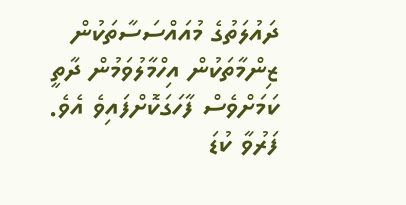ދައުލަތުގެ މުއައްސަސާތަކުން ޒިންމާތަކުން އިހްމާލުވަމުން ދާތީ ކަމަށްވެސް ފާހަގަކޮށްފައިވެ އެވެ. ފަރުވާ ކުޑަ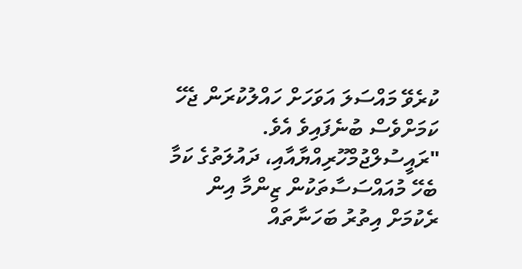ކުރެވޭ މައްސަލަ އަވަހަށް ހައްލުކުރަން ޖެހޭ ކަމަށްވެސް ބުނެފައިވެ އެވެ.
"ރައީސުލްޖުމްހޫރިއްޔާއާއި، ދައުލަތުގެ ކަމާ ބެހޭ މުއައްސަސާތަކުން ޒިންމާ އިން ރެކުމަށް އިތުރު ބަހަނާތައް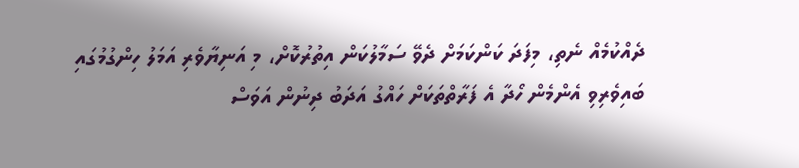ދެއްކުމެއް ނެތި، މިފަދަ ކަންކަމަށް ދެވޭ ސަމާލުކަން އިތުރުކޮށް، މި އަނިޔާވެރި އަމަލު ހިންގުމުގައި ބައިވެރިވި އެންމެން ހޯދާ އެ ފަރާތްތަކަށް ހައްގު އަދަބު ދިނުން އަވަސް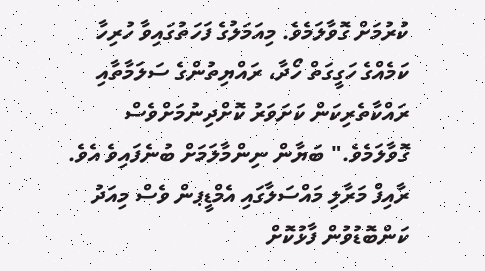ކުރުމަށް ގޮވާލަމެވެ. މިއަމަލުގެ ފަހަތުގައިވާ ހުރިހާ ކަމެއްގެ ހަގީގަތް ހޯދާ، ރައްޔިތުންގެ ސަލަމާތާއި ރައްކާތެރިކަން ކަށަވަރު ކޮށްދިނުމަށްވެސް ގޮވާލަމެވެ." ބަޔާން ނިންމާލަމަށް ބުނެފައިވެ އެވެ.
ރާއިފް މަރާލި މައްސަލާގައި އެމްޑީޕން ވެސް މިއަދު ކަންބޮޑުވުން ފާޅުކޮށް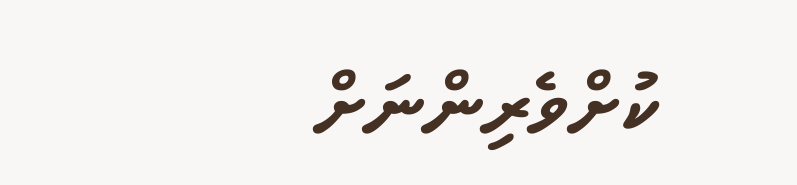ކުށްވެރިންނަށް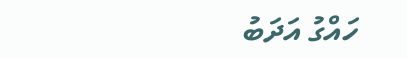ހައްގު އަދަބު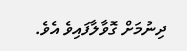ދިނުމަށް ގޮވާލާފައިވެ އެވެ.